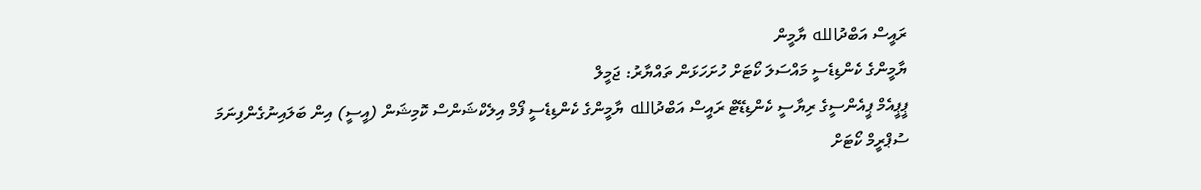ރައީސް އަބްދުالله ޔާމީން
ޔާމީންގެ ކެންޑިޑެސީ މައްސަލަ ކޯޓަށް ހުށަހަޅަން ތައްޔާރު: ޖަމީލް
ޕީޕީއެމް ޕީއެންސީގެ ރިޔާސީ ކެންޑިޑޭޓް ރައީސް އަބްދުالله ޔާމީންގެ ކެންޑިޑެސީ ފޯމް އިލެކްޝަންސް ކޮމިޝަން (އީސީ) އިން ބަލައިނުގެންފިނަމަ ސުޕްރީމް ކޯޓަށް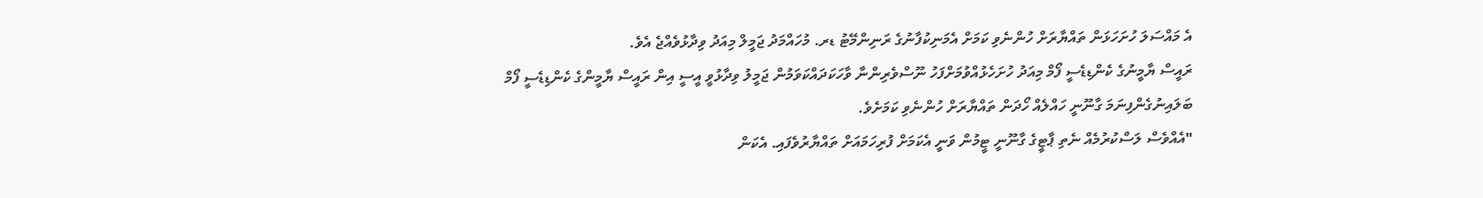އެ މައްސަލަ ހުށަހަޅަން ތައްޔާރަށް ހުންނެވި ކަމަށް އެމަނިކުފާނުގެ ރަނިންމޭޓު ޑރ. މުހައްމަދު ޖަމީލް މިއަދު ވިދާޅުވެއްޖެ އެވެ.
ރައީސް ޔާމީނުގެ ކެންޑިޑެސީ ފޯމް މިއަދު ހުށަހެޅުއްވުމަށްފަހު ނޫސްވެރިންނާ ވާހަކަދައްކަވަމުން ޖަމީލު ވިދާޅުވީ އީސީ އިން ރައީސް ޔާމީންގެ ކެންޑިޑެސީ ފޯމް ބަލައިނުގެންފިނަމަ ގާނޫނީ ހައްލެއް ހޯދަން ތައްޔާރަށް ހުންނެވި ކަމަށެވެ.
"އެއްވެސް ލަސްކުރުމެއް ނެތި ޕާޓީގެ ގާނޫނީ ޓީމުން ވަނީ އެކަމަށް ފުރިހަމައަށް ތައްޔާރުވެފައި. އެކަން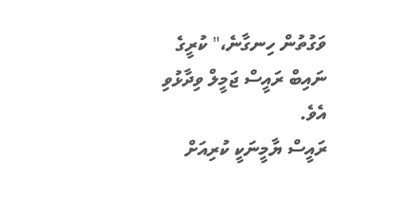ވަގުތުން ހިނގާނެ،" ކުރީގެ ނައިބް ރައީސް ޖަމީލް ވިދާޅުވި އެވެ.
ރައީސް ޔާމީނަކީ ކުރިއަށް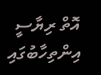އޮތް ރިޔާސީ އިންތިހާބުގައި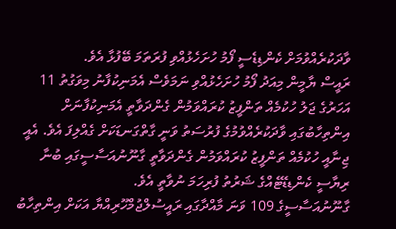ވާދަކުރެއްވުމަށް ކެންޑިޑެސީ ފޯމު ހުށަހެޅުއްވި ފުރަތަމަ ބޭފުޅާ އެވެ.
ރައީސް ޔާމީން މިއަދު ފޯމު ހުށަހެޅުއްވި ނަމަވެސް އެމަނިކުފާނު މިވަގުތު 11 އަހަރުގެ ޖަލު ހުކުމެއް ތަންފީޒު ކުރައްވަމުން ގެންދަވާތީ އެމަނިކުފާނަށް އިންތިހާބުގައި ވާދަކުރެއްވުމުގެ ފުރުސަތު ވަނީ ގާތްގަނޑަކަށް ގެއްލިފަ އެވެ. އެއީ ޖިނާއީ ހުކުމެއް ތަންފީޒު ކުރައްވަމުން ގެންދަވާތީ ގާނޫނުއަސާސީގައި ބުނާ ރިޔާސީ ކެންޑިޑޭޓެއްގެ ޝަރުތު ފުރިހަމަ ނުވާތީ އެވެ.
ގާނޫނުއަސާސީގެ 109 ވަނަ މާއްދާގައި ރައީސުލްޖުމްހޫރިއްޔާ އަކަށް އިންތިހާބު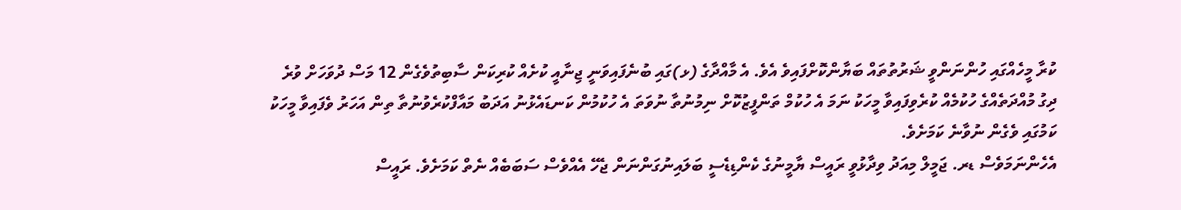ކުރާ މީހެއްގައި ހުންނަންވީ ޝަރުތުތައް ބަޔާންކޮށްފައިވެ އެވެ. އެ މާއްދާގެ (ޅ)ގައި ބުނެފައިވަނީ ޖިނާއީ ކުށެއް ކުރިކަން ސާބިތުވެގެން 12 މަސް ދުވަހަށް ވުރެ ދިގު މުއްދަތެއްގެ ހުކުމެއް ކުރެވިފައިވާ މީހަކު ނަމަ އެ ހުކުމް ތަންފީޒުކޮށް ނިމުނުތާ ނުވަތަ އެ ހުކުމުން ކަނޑައެޅުނު އަދަބު މައާފްކުރެވުނުތާ ތިން އަހަރު ވެފައިވާ މީހަކު ކަމުގައި ވެގެން ނުވާނެ ކަމަށެވެ.
އެހެންނަމަވެސް ޑރ. ޖަމީލް މިއަދު ވިދާޅުވީ ރައީސް ޔާމީނުގެ ކެންޑިޑެސީ ބަލައިނުގަންނަން ޖެހޭ އެއްވެސް ސަބަބެއް ނެތް ކަމަށެވެ. ރައީސް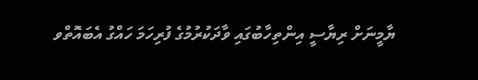ޔާމީނަށް ރިޔާސީ އިންތިހާބުގައި ވާދަކުރުމުގެ ފުރިހަމަ ހައްގު އެބައޮތްވ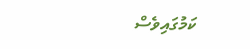ކަމުގައިވެސް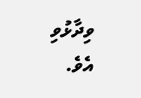ވިދާޅުވި އެވެ.